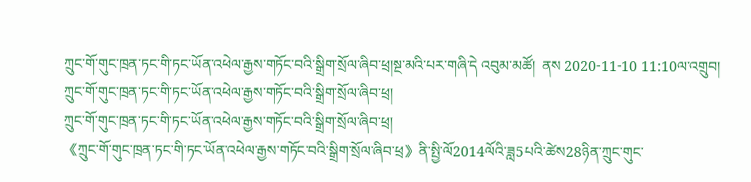ཀྲུང་གོ་གུང་ཁྲན་ཏང་གི་ཏང་ཡོན་འཕེལ་རྒྱས་གཏོང་བའི་སྒྲིག་སྲོལ་ཞིབ་ཕྲ།སྔ་མའི་པར་གཞི་དེ འབུམ་མཚོ།  ནས 2020-11-10 11:10ལ་འགྲུབ།
ཀྲུང་གོ་གུང་ཁྲན་ཏང་གི་ཏང་ཡོན་འཕེལ་རྒྱས་གཏོང་བའི་སྒྲིག་སྲོལ་ཞིབ་ཕྲ།
ཀྲུང་གོ་གུང་ཁྲན་ཏང་གི་ཏང་ཡོན་འཕེལ་རྒྱས་གཏོང་བའི་སྒྲིག་སྲོལ་ཞིབ་ཕྲ།
《ཀྲུང་གོ་གུང་ཁྲན་ཏང་གི་ཏང་ཡོན་འཕེལ་རྒྱས་གཏོང་བའི་སྒྲིག་སྲོལ་ཞིབ་ཕྲ》ནི་སྤྱི་ལོ2014ལོའི་ཟླ5པའི་ཚེས28ཉིན་ཀྲུང་གུང་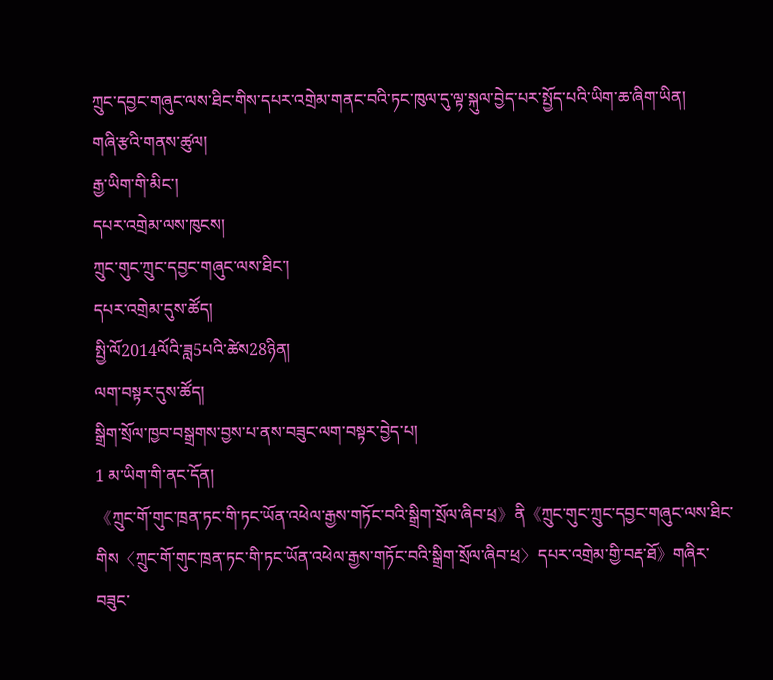ཀྲུང་དབྱང་གཞུང་ལས་ཐིང་གིས་དཔར་འགྲེམ་གནང་བའི་ཏང་ཁུལ་དུ་ལྟ་སྐུལ་བྱེད་པར་སྤྱོད་པའི་ཡིག་ཆ་ཞིག་ཡིན།
གཞི་རྩའི་གནས་ཚུལ།
རྒྱ་ཡིག་གི་མིང་།
དཔར་འགྲེམ་ལས་ཁུངས།
ཀྲུང་གུང་ཀྲུང་དབྱང་གཞུང་ལས་ཐིང་།
དཔར་འགྲེམ་དུས་ཚོད།
སྤྱི་ལོ2014ལོའི་ཟླ5པའི་ཚེས28ཉིན།
ལག་བསྟར་དུས་ཚོད།
སྒྲིག་སྲོལ་ཁྱབ་བསྒྲགས་བྱས་པ་ནས་བཟུང་ལག་བསྟར་བྱེད་པ།
1 མ་ཡིག་གི་ནང་དོན།
《ཀྲུང་གོ་གུང་ཁྲན་ཏང་གི་ཏང་ཡོན་འཕེལ་རྒྱས་གཏོང་བའི་སྒྲིག་སྲོལ་ཞིབ་ཕྲ》ནི《ཀྲུང་གུང་ཀྲུང་དབྱང་གཞུང་ལས་ཐིང་གིས〈ཀྲུང་གོ་གུང་ཁྲན་ཏང་གི་ཏང་ཡོན་འཕེལ་རྒྱས་གཏོང་བའི་སྒྲིག་སྲོལ་ཞིབ་ཕྲ〉དཔར་འགྲེམ་གྱི་བརྡ་ཐོ》གཞིར་བཟུང་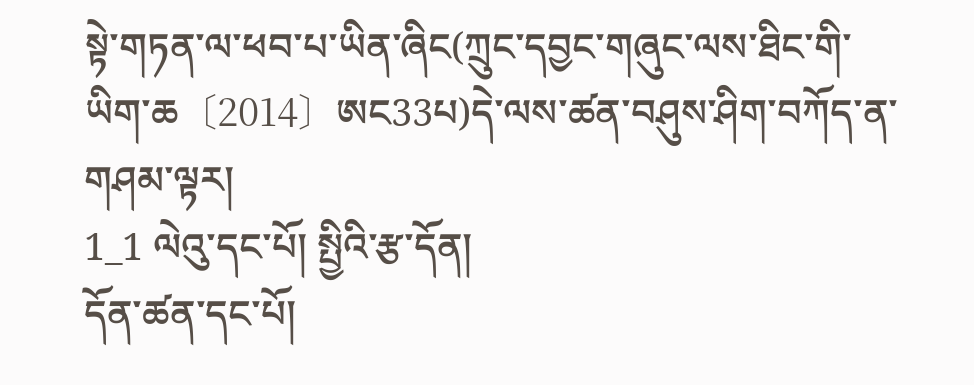སྟེ་གཏན་ལ་ཕབ་པ་ཡིན་ཞིང(ཀྲུང་དབྱང་གཞུང་ལས་ཐིང་གི་ཡིག་ཆ〔2014〕ཨང33པ)དེ་ལས་ཚན་བཤུས་ཤིག་བཀོད་ན་གཤམ་ལྟར།
1_1 ལེའུ་དང་པོ། སྤྱིའི་རྩ་དོན།
དོན་ཚན་དང་པོ།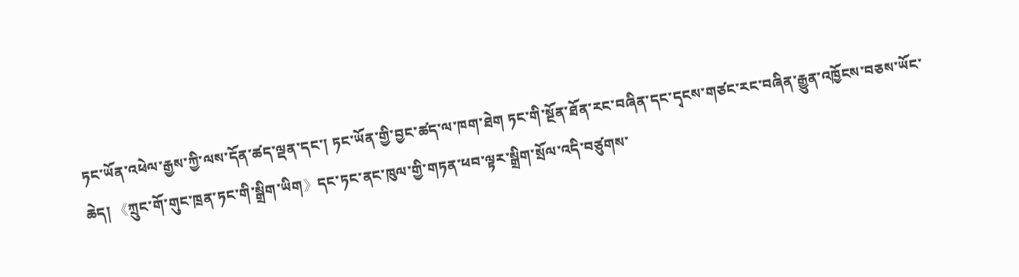ཏང་ཡོན་འཕེལ་རྒྱས་ཀྱི་ལས་དོན་ཚད་ལྡན་དང་། ཏང་ཡོན་གྱི་བྱང་ཚད་ལ་ཁག་ཐེག ཏང་གི་སྔོན་ཐོན་རང་བཞིན་དང་དྭངས་གཙང་རང་བཞིན་རྒྱུན་འཁྱོངས་བཅས་ཡོང་ཆེད། 《ཀྲུང་གོ་གུང་ཁྲན་ཏང་གི་སྒྲིག་ཡིག》དང་ཏང་ནང་ཁུལ་གྱི་གཏན་ཕབ་ལྟར་སྒྲིག་སྲོལ་འདི་བཙུགས་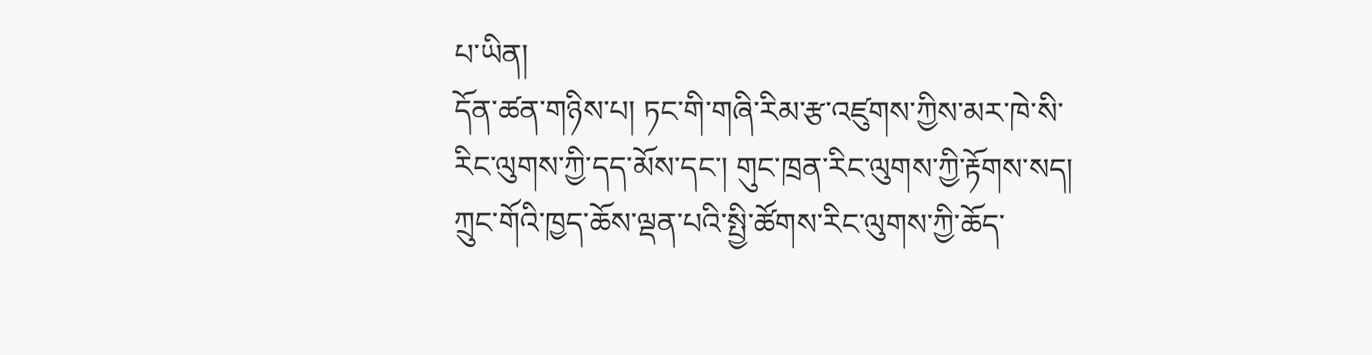པ་ཡིན།
དོན་ཚན་གཉིས་པ། ཏང་གི་གཞི་རིམ་རྩ་འཛུགས་ཀྱིས་མར་ཁེ་སི་རིང་ལུགས་ཀྱི་དད་མོས་དང་། གུང་ཁྲན་རིང་ལུགས་ཀྱི་རྟོགས་སད། ཀྲུང་གོའི་ཁྱད་ཆོས་ལྡན་པའི་སྤྱི་ཚོགས་རིང་ལུགས་ཀྱི་ཆོད་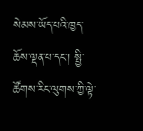སེམས་ཡོད་པའི་ཁྱད་ཆོས་ལྡན་པ་དང་། སྤྱི་ཚོགས་རིང་ལུགས་ཀྱི་ལྟེ་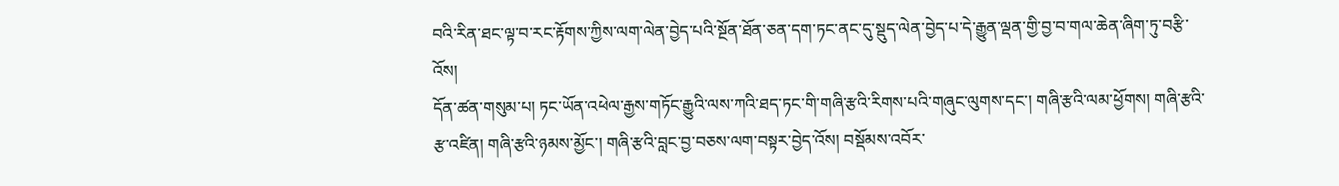བའི་རིན་ཐང་ལྟ་བ་རང་རྟོགས་ཀྱིས་ལག་ལེན་བྱེད་པའི་སྔོན་ཐོན་ཅན་དག་ཏང་ནང་དུ་སྡུད་ལེན་བྱེད་པ་དེ་རྒྱུན་ལྡན་གྱི་བྱ་བ་གལ་ཆེན་ཞིག་ཏུ་བརྩི་འོས།
དོན་ཚན་གསུམ་པ། ཏང་ཡོན་འཕེལ་རྒྱས་གཏོང་རྒྱུའི་ལས་ཀའི་ཐད་ཏང་གི་གཞི་རྩའི་རིགས་པའི་གཞུང་ལུགས་དང་། གཞི་རྩའི་ལམ་ཕྱོགས། གཞི་རྩའི་རྩ་འཛིན། གཞི་རྩའི་ཉམས་མྱོང་། གཞི་རྩའི་བླང་བྱ་བཅས་ལག་བསྟར་བྱེད་འོས། བསྡོམས་འབོར་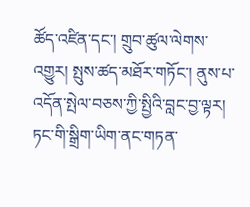ཚོད་འཛིན་དང་། གྲུབ་ཚུལ་ལེགས་འགྱུར། སྤུས་ཚད་མཐོར་གཏོང་། ནུས་པ་འདོན་སྤེལ་བཅས་ཀྱི་སྤྱིའི་བླང་བྱ་ལྟར། ཏང་གི་སྒྲིག་ཡིག་ནང་གཏན་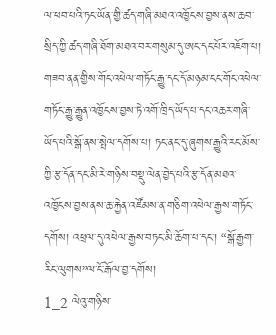ལ་ཕབ་པའི་ཏང་ཡོན་གྱི་ཚད་གཞི་མཐའ་འཁྱོངས་བྱས་ནས་ཆབ་སྲིད་ཀྱི་ཚད་གཞི་ཐོག་མཐའ་བར་གསུམ་དུ་ཨང་དང་པོར་འཇོག་པ། གཟབ་ནན་གྱིས་གོང་འཕེལ་གཏོང་རྒྱུ་དང་དོ་མཉམ་ངང་གོང་འཕེལ་གཏོང་རྒྱུ་རྒྱུན་འཁྱོངས་བྱས་ཏེ་འགོ་ཁྲིད་ཡོད་པ་དང་འཆར་གཞི་ཡོད་པའི་སྒོ་ནས་སྤེལ་དགོས་པ། ཏང་ནང་དུ་ཞུགས་རྒྱུའི་རང་མོས་ཀྱི་རྩ་དོན་དང་མི་རེ་གཉིས་བསྡུ་ལེན་བྱེད་པའི་རྩ་དོན་མཐའ་འཁྱོངས་བྱས་ནས་ཆ་རྐྱེན་འཛོམས་ན་གཅིག་འཕེལ་རྒྱས་གཏོང་དགོས། འཕྲལ་དུ་འཕེལ་རྒྱས་བཏང་མི་ཆོག་པ་དང་། “སྒོ་རྒྱག་རིང་ལུགས”ལ་ངོ་རྒོལ་བྱ་དགོས།
1_2 ལེའུ་གཉིས་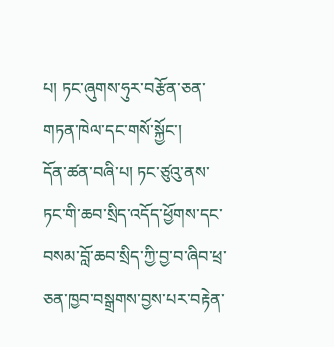པ། ཏང་ཞུགས་ཧུར་བརྩོན་ཅན་གཏན་ཁེལ་དང་གསོ་སྐྱོང་།
དོན་ཚན་བཞི་པ། ཏང་ཙུའུ་ནས་ཏང་གི་ཆབ་སྲིད་འདོད་ཕྱོགས་དང་བསམ་བློ་ཆབ་སྲིད་ཀྱི་བྱ་བ་ཞིབ་ཕྲ་ཅན་ཁྱབ་བསྒྲགས་བྱས་པར་བརྟེན་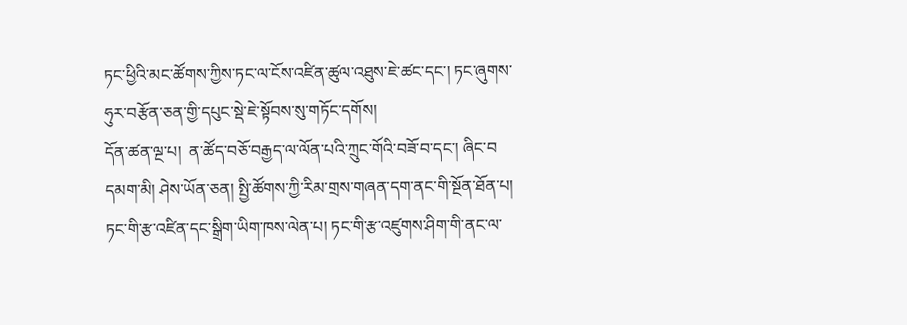ཏང་ཕྱིའི་མང་ཚོགས་ཀྱིས་ཏང་ལ་ངོས་འཛིན་ཚུལ་འཐུས་ཇེ་ཚང་དང་། ཏང་ཞུགས་ཧུར་བརྩོན་ཅན་གྱི་དཔུང་སྡེ་ཇེ་སྟོབས་སུ་གཏོང་དགོས།
དོན་ཚན་ལྔ་པ།  ན་ཚོད་བཅོ་བརྒྱད་ལ་ལོན་པའི་ཀྲུང་གོའི་བཟོ་བ་དང་། ཞིང་བ དམག་མི། ཤེས་ཡོན་ཅན། སྤྱི་ཚོགས་ཀྱི་རིམ་གྲས་གཞན་དག་ནང་གི་སྔོན་ཐོན་པ། ཏང་གི་རྩ་འཛིན་དང་སྒྲིག་ཡིག་ཁས་ལེན་པ། ཏང་གི་རྩ་འཛུགས་ཤིག་གི་ནང་ལ་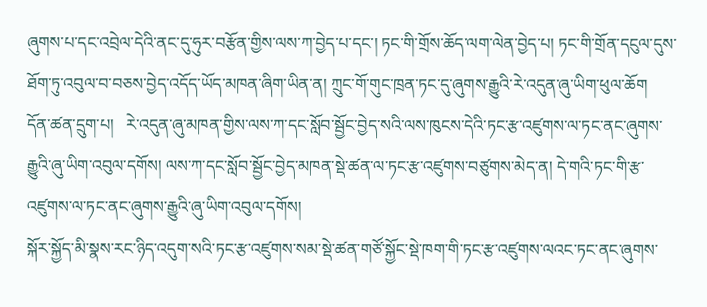ཞུགས་པ་དང་འབྲེལ་དེའི་ནང་དུ་ཧུར་བརྩོན་གྱིས་ལས་ཀ་བྱེད་པ་དང་། ཏང་གི་གྲོས་ཆོད་ལག་ལེན་བྱེད་པ། ཏང་གི་གྲོན་དངུལ་དུས་ཐོག་ཏུ་འབུལ་བ་བཅས་བྱེད་འདོད་ཡོད་མཁན་ཞིག་ཡིན་ན། ཀྲུང་གོ་གུང་ཁྲན་ཏང་དུ་ཞུགས་རྒྱུའི་རེ་འདུན་ཞུ་ཡིག་ཕུལ་ཆོག
དོན་ཚན་དྲུག་པ།   རེ་འདུན་ཞུ་མཁན་གྱིས་ལས་ཀ་དང་སློབ་སྦྱོང་བྱེད་སའི་ལས་ཁུངས་དེའི་ཏང་རྩ་འཛུགས་ལ་ཏང་ནང་ཞུགས་རྒྱུའི་ཞུ་ཡིག་འབུལ་དགོས། ལས་ཀ་དང་སློབ་སྦྱོང་བྱེད་མཁན་སྡེ་ཚན་ལ་ཏང་རྩ་འཛུགས་བཙུགས་མེད་ན། དེ་གའི་ཏང་གི་རྩ་འཛུགས་ལ་ཏང་ནང་ཞུགས་རྒྱུའི་ཞུ་ཡིག་འབུལ་དགོས།
སྐོར་སྐྱོད་མི་སྣས་རང་ཉིད་འདུག་སའི་ཏང་རྩ་འཛུགས་སམ་སྡེ་ཚན་གཙོ་སྐྱོང་སྡེ་ཁག་གི་ཏང་རྩ་འཛུགས་ལའང་ཏང་ནང་ཞུགས་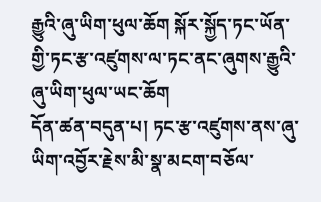རྒྱུའི་ཞུ་ཡིག་ཕུལ་ཆོག སྐོར་སྐྱོད་ཏང་ཡོན་གྱི་ཏང་རྩ་འཛུགས་ལ་ཏང་ནང་ཞུགས་རྒྱུའི་ཞུ་ཡིག་ཕུལ་ཡང་ཆོག
དོན་ཚན་བདུན་པ། ཏང་རྩ་འཛུགས་ནས་ཞུ་ཡིག་འབྱོར་རྗེས་མི་སྣ་མངག་བཅོལ་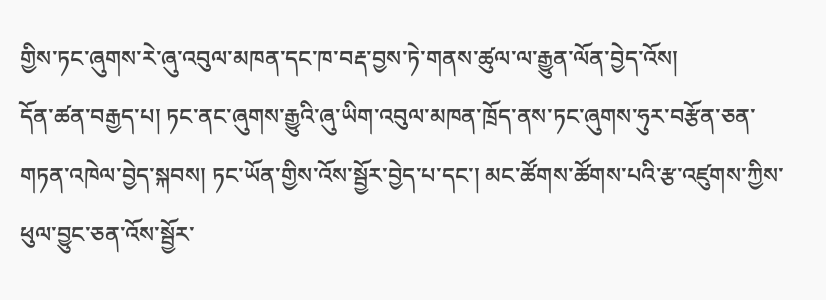གྱིས་ཏང་ཞུགས་རེ་ཞུ་འབུལ་མཁན་དང་ཁ་བརྡ་བྱས་ཏེ་གནས་ཚུལ་ལ་རྒྱུན་ལོན་བྱེད་འོས།
དོན་ཚན་བརྒྱད་པ། ཏང་ནང་ཞུགས་རྒྱུའི་ཞུ་ཡིག་འབུལ་མཁན་ཁྲོད་ནས་ཏང་ཞུགས་ཧུར་བརྩོན་ཅན་གཏན་འཁེལ་བྱེད་སྐབས། ཏང་ཡོན་གྱིས་འོས་སྦྱོར་བྱེད་པ་དང་། མང་ཚོགས་ཚོགས་པའི་རྩ་འཛུགས་ཀྱིས་ཕུལ་བྱུང་ཅན་འོས་སྦྱོར་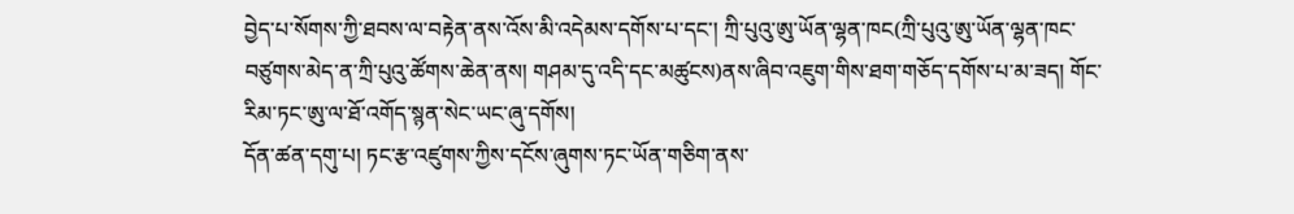བྱེད་པ་སོགས་ཀྱི་ཐབས་ལ་བརྟེན་ནས་འོས་མི་འདེམས་དགོས་པ་དང་། ཀྲི་པུའུ་ཨུ་ཡོན་ལྷན་ཁང(ཀྲི་པུའུ་ཨུ་ཡོན་ལྷན་ཁང་བཙུགས་མེད་ན་ཀྲི་པུའུ་ཚོགས་ཆེན་ནས། གཤམ་དུ་འདི་དང་མཚུངས)ནས་ཞིབ་འཇུག་གིས་ཐག་གཅོད་དགོས་པ་མ་ཟད། གོང་རིམ་ཏང་ཨུ་ལ་ཐོ་འགོད་སྙན་སེང་ཡང་ཞུ་དགོས།
དོན་ཚན་དགུ་པ། ཏང་རྩ་འཛུགས་ཀྱིས་དངོས་ཞུགས་ཏང་ཡོན་གཅིག་ནས་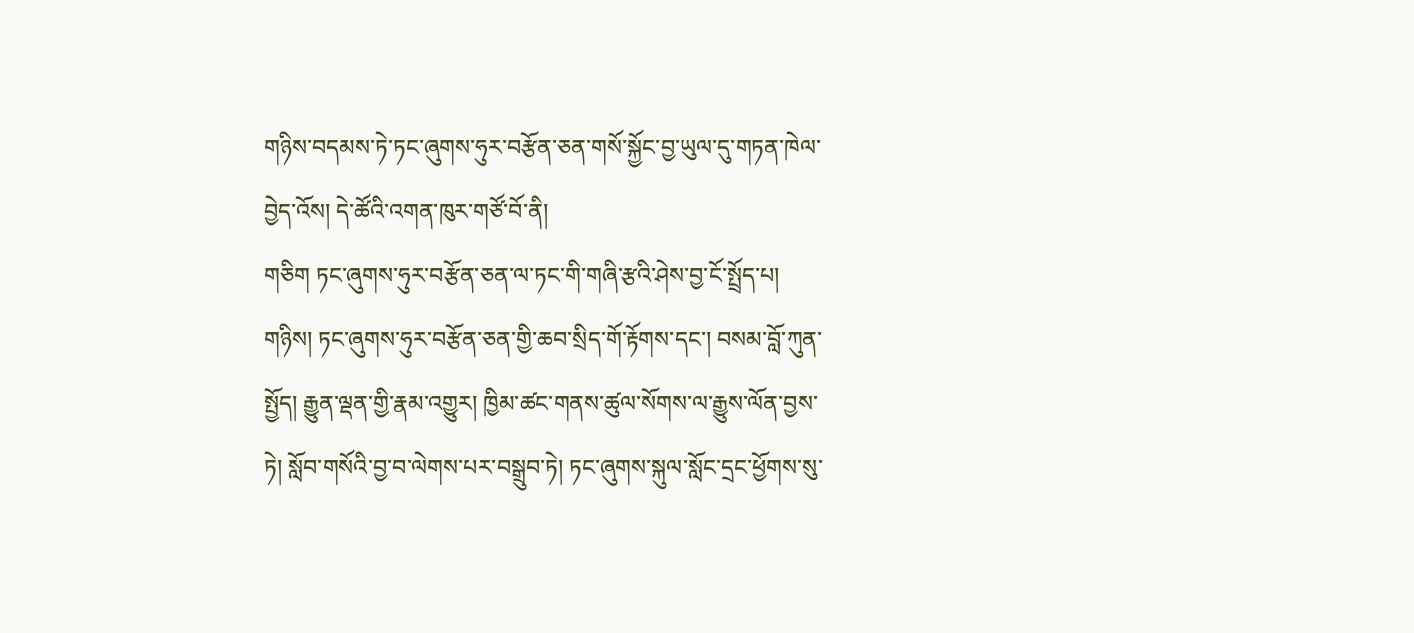གཉིས་བདམས་ཏེ་ཏང་ཞུགས་ཧུར་བརྩོན་ཅན་གསོ་སྐྱོང་བྱ་ཡུལ་དུ་གཏན་ཁེལ་བྱེད་འོས། དེ་ཚོའི་འགན་ཁུར་གཙོ་བོ་ནི།
གཅིག ཏང་ཞུགས་ཧུར་བརྩོན་ཅན་ལ་ཏང་གི་གཞི་རྩའི་ཤེས་བྱ་ངོ་སྤྲོད་པ།
གཉིས། ཏང་ཞུགས་ཧུར་བརྩོན་ཅན་གྱི་ཆབ་སྲིད་གོ་རྟོགས་དང་། བསམ་བློ་ཀུན་སྤྱོད། རྒྱུན་ལྡན་གྱི་རྣམ་འགྱུར། ཁྱིམ་ཚང་གནས་ཚུལ་སོགས་ལ་རྒྱུས་ལོན་བྱས་ཏེ། སློབ་གསོའི་བྱ་བ་ལེགས་པར་བསྒྲུབ་ཏེ། ཏང་ཞུགས་སྐུལ་སློང་དྲང་ཕྱོགས་སུ་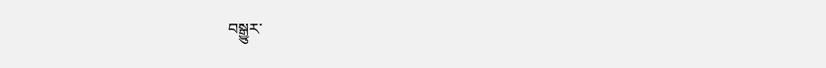བསྒྱུར་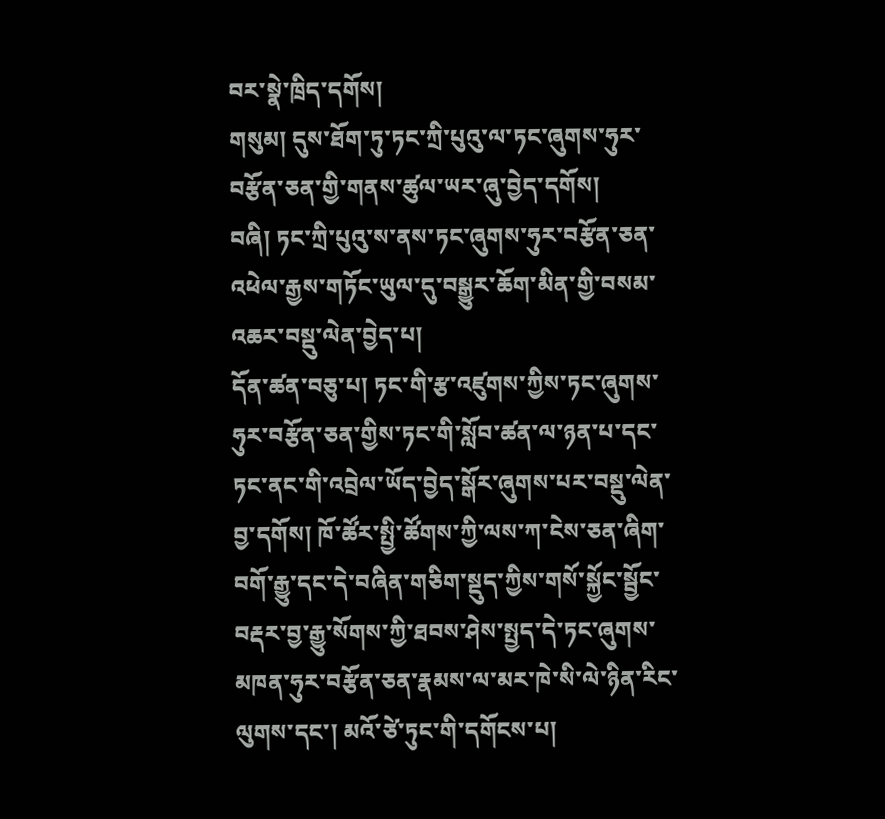བར་སྣེ་ཁྲིད་དགོས།
གསུམ། དུས་ཐོག་ཏུ་ཏང་ཀྲི་པུའུ་ལ་ཏང་ཞུགས་ཧུར་བརྩོན་ཅན་གྱི་གནས་ཚུལ་ཡར་ཞུ་བྱེད་དགོས།
བཞི། ཏང་ཀྲི་པུའུ་ས་ནས་ཏང་ཞུགས་ཧུར་བརྩོན་ཅན་འཕེལ་རྒྱས་གཏོང་ཡུལ་དུ་བསྒྱུར་ཆོག་མིན་གྱི་བསམ་འཆར་བསྡུ་ལེན་བྱེད་པ།
དོན་ཚན་བཅུ་པ། ཏང་གི་རྩ་འཛུགས་ཀྱིས་ཏང་ཞུགས་ཧུར་བརྩོན་ཅན་གྱིས་ཏང་གི་སློབ་ཚན་ལ་ཉན་པ་དང་ཏང་ནང་གི་འབྲེལ་ཡོད་བྱེད་སྒོར་ཞུགས་པར་བསྡུ་ལེན་བྱ་དགོས། ཁོ་ཚོར་སྤྱི་ཚོགས་ཀྱི་ལས་ཀ་ངེས་ཅན་ཞིག་བགོ་རྒྱུ་དང་དེ་བཞིན་གཅིག་སྡུད་ཀྱིས་གསོ་སྐྱོང་སྦྱོང་བརྡར་བྱ་རྒྱུ་སོགས་ཀྱི་ཐབས་ཤེས་སྤྱད་དེ་ཏང་ཞུགས་མཁན་ཧུར་བརྩོན་ཅན་རྣམས་ལ་མར་ཁེ་སི་ལེ་ཉིན་རིང་ལུགས་དང་། མའོ་ཙེ་ཏུང་གི་དགོངས་པ།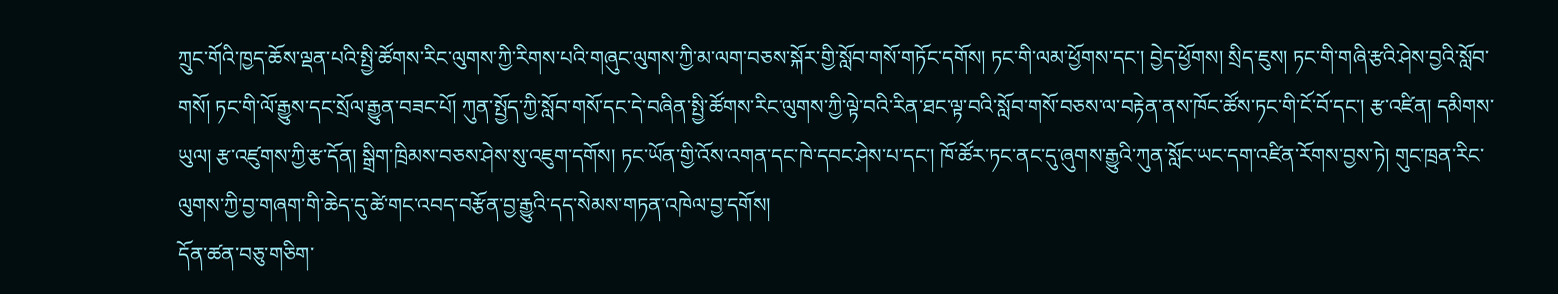ཀྲུང་གོའི་ཁྱད་ཆོས་ལྡན་པའི་སྤྱི་ཚོགས་རིང་ལུགས་ཀྱི་རིགས་པའི་གཞུང་ལུགས་ཀྱི་མ་ལག་བཅས་སྐོར་གྱི་སློབ་གསོ་གཏོང་དགོས། ཏང་གི་ལམ་ཕྱོགས་དང་། བྱེད་ཕྱོགས། སྲིད་ཇུས། ཏང་གི་གཞི་རྩའི་ཤེས་བྱའི་སློབ་གསོ། ཏང་གི་ལོ་རྒྱུས་དང་སྲོལ་རྒྱུན་བཟང་པོ། ཀུན་སྤྱོད་ཀྱི་སློབ་གསོ་དང་དེ་བཞིན་སྤྱི་ཚོགས་རིང་ལུགས་ཀྱི་ལྟེ་བའི་རིན་ཐང་ལྟ་བའི་སློབ་གསོ་བཅས་ལ་བརྟེན་ནས་ཁོང་ཚོས་ཏང་གི་ངོ་བོ་དང་། རྩ་འཛིན། དམིགས་ཡུལ། རྩ་འཛུགས་ཀྱི་རྩ་དོན། སྒྲིག་ཁྲིམས་བཅས་ཤེས་སུ་འཇུག་དགོས། ཏང་ཡོན་གྱི་འོས་འགན་དང་ཁེ་དབང་ཤེས་པ་དང་། ཁོ་ཚོར་ཏང་ནང་དུ་ཞུགས་རྒྱུའི་ཀུན་སློང་ཡང་དག་འཛིན་རོགས་བྱས་ཏེ། གུང་ཁྲན་རིང་ལུགས་ཀྱི་བྱ་གཞག་གི་ཆེད་དུ་ཚེ་གང་འབད་བརྩོན་བྱ་རྒྱུའི་དད་སེམས་གཏན་འཁེལ་བྱ་དགོས།
དོན་ཚན་བཅུ་གཅིག་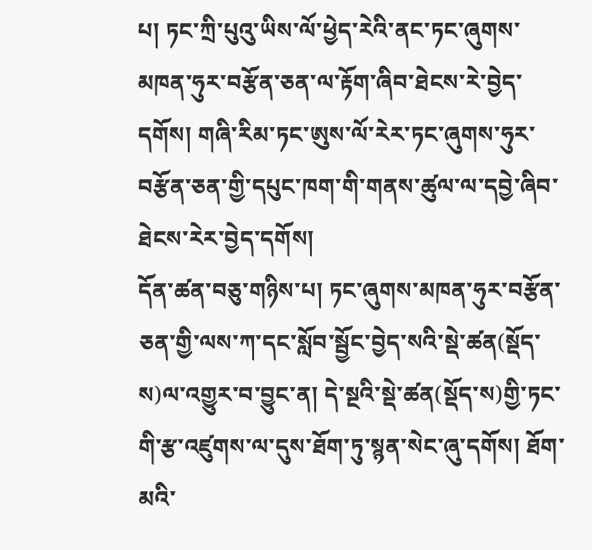པ། ཏང་ཀྲི་པུའུ་ཡིས་ལོ་ཕྱེད་རེའི་ནང་ཏང་ཞུགས་མཁན་ཧུར་བརྩོན་ཅན་ལ་རྟོག་ཞིབ་ཐེངས་རེ་བྱེད་དགོས། གཞི་རིམ་ཏང་ཨུས་ལོ་རེར་ཏང་ཞུགས་ཧུར་བརྩོན་ཅན་གྱི་དཔུང་ཁག་གི་གནས་ཚུལ་ལ་དབྱེ་ཞིབ་ཐེངས་རེར་བྱེད་དགོས།
དོན་ཚན་བཅུ་གཉིས་པ། ཏང་ཞུགས་མཁན་ཧུར་བརྩོན་ཅན་གྱི་ལས་ཀ་དང་སློབ་སྦྱོང་བྱེད་སའི་སྡེ་ཚན(སྡོད་ས)ལ་འགྱུར་བ་བྱུང་ན། དེ་སྔའི་སྡེ་ཚན(སྡོད་ས)གྱི་ཏང་གི་རྩ་འཛུགས་ལ་དུས་ཐོག་ཏུ་སྙན་སེང་ཞུ་དགོས། ཐོག་མའི་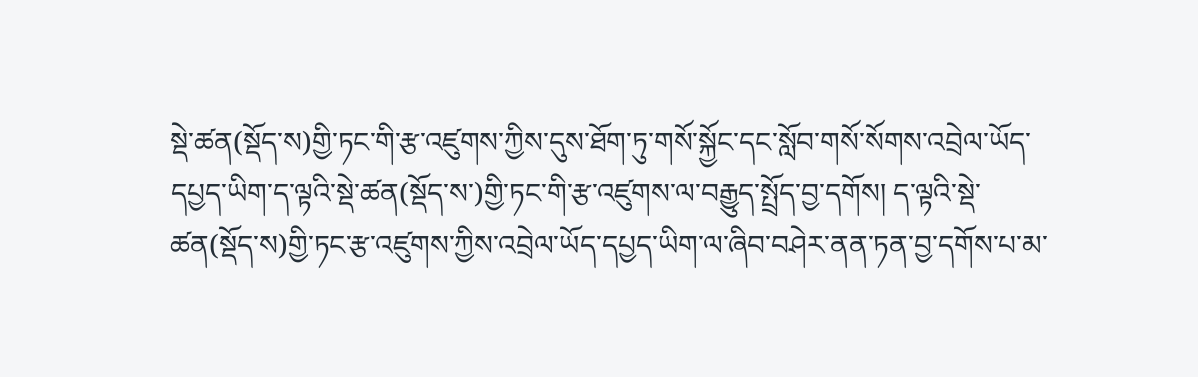སྡེ་ཚན(སྡོད་ས)གྱི་ཏང་གི་རྩ་འཛུགས་ཀྱིས་དུས་ཐོག་ཏུ་གསོ་སྐྱོང་དང་སློབ་གསོ་སོགས་འབྲེལ་ཡོད་དཔྱད་ཡིག་ད་ལྟའི་སྡེ་ཚན(སྡོད་ས་)གྱི་ཏང་གི་རྩ་འཛུགས་ལ་བརྒྱུད་སྤྲོད་བྱ་དགོས། ད་ལྟའི་སྡེ་ཚན(སྡོད་ས)གྱི་ཏང་རྩ་འཛུགས་ཀྱིས་འབྲེལ་ཡོད་དཔྱད་ཡིག་ལ་ཞིབ་བཤེར་ནན་ཏན་བྱ་དགོས་པ་མ་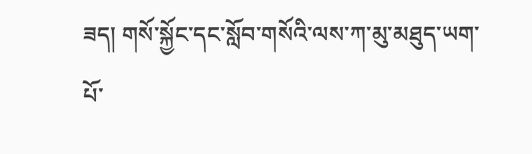ཟད། གསོ་སྐྱོང་དང་སློབ་གསོའི་ལས་ཀ་མུ་མཐུད་ཡག་པོ་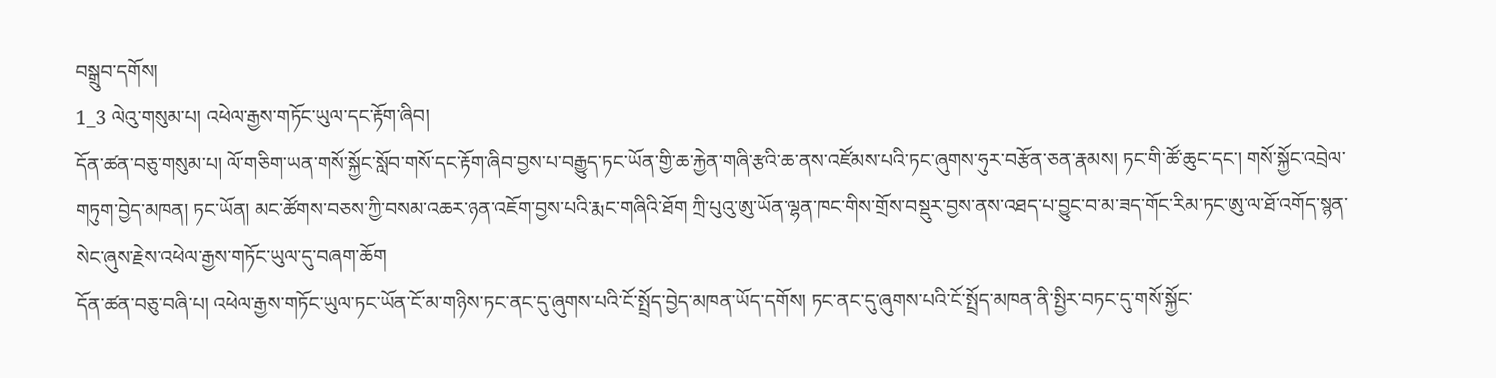བསྒྲུབ་དགོས།
1_3 ལེའུ་གསུམ་པ། འཕེལ་རྒྱས་གཏོང་ཡུལ་དང་རྟོག་ཞིབ།
དོན་ཚན་བཅུ་གསུམ་པ། ལོ་གཅིག་ཡན་གསོ་སྐྱོང་སློབ་གསོ་དང་རྟོག་ཞིབ་བྱས་པ་བརྒྱུད་ཏང་ཡོན་གྱི་ཆ་རྐྱེན་གཞི་རྩའི་ཆ་ནས་འཛོམས་པའི་ཏང་ཞུགས་ཧུར་བརྩོན་ཅན་རྣམས། ཏང་གི་ཚོ་ཆུང་དང་། གསོ་སྐྱོང་འབྲེལ་གཏུག་བྱེད་མཁན། ཏང་ཡོན། མང་ཚོགས་བཅས་ཀྱི་བསམ་འཆར་ཉན་འཇོག་བྱས་པའི་རྨང་གཞིའི་ཐོག ཀྲི་པུའུ་ཨུ་ཡོན་ལྷན་ཁང་གིས་གྲོས་བསྡུར་བྱས་ནས་འཐད་པ་བྱུང་བ་མ་ཟད་གོང་རིམ་ཏང་ཨུ་ལ་ཐོ་འགོད་སྙན་སེང་ཞུས་རྗེས་འཕེལ་རྒྱས་གཏོང་ཡུལ་དུ་བཞག་ཆོག
དོན་ཚན་བཅུ་བཞི་པ། འཕེལ་རྒྱས་གཏོང་ཡུལ་ཏང་ཡོན་ངོ་མ་གཉིས་ཏང་ནང་དུ་ཞུགས་པའི་ངོ་སྤྲོད་བྱེད་མཁན་ཡོད་དགོས། ཏང་ནང་དུ་ཞུགས་པའི་ངོ་སྤྲོད་མཁན་ནི་སྤྱིར་བཏང་དུ་གསོ་སྐྱོང་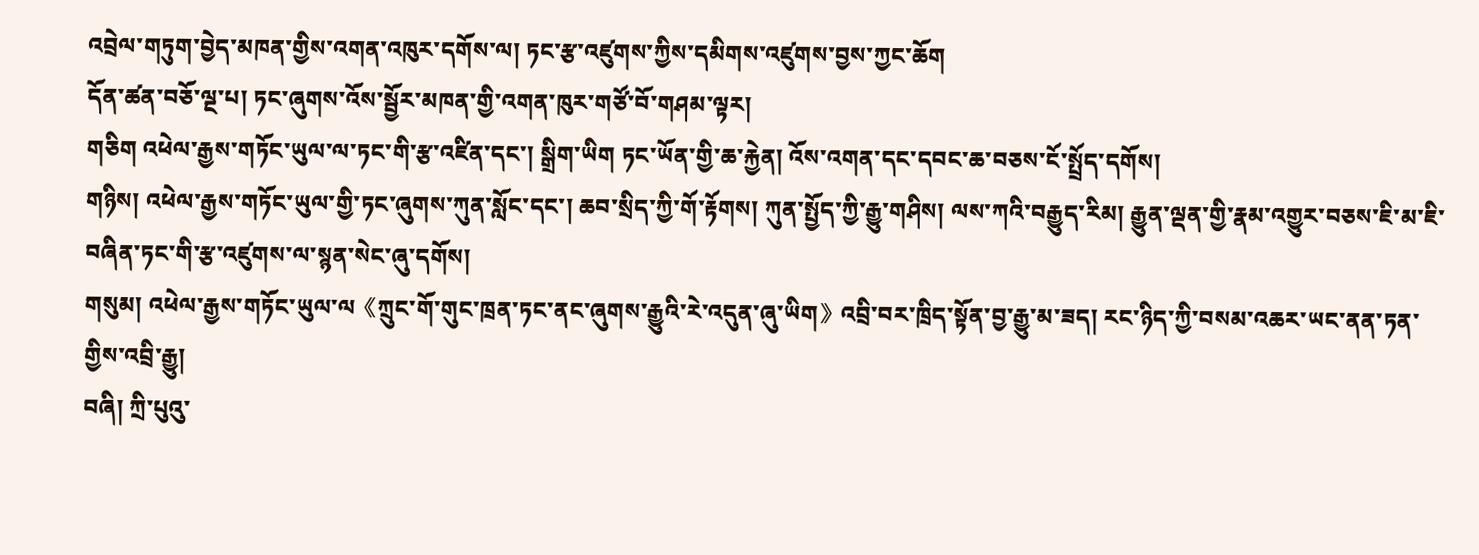འབྲེལ་གཏུག་བྱེད་མཁན་གྱིས་འགན་འཁུར་དགོས་ལ། ཏང་རྩ་འཛུགས་ཀྱིས་དམིགས་འཛུགས་བྱས་ཀྱང་ཆོག
དོན་ཚན་བཅོ་ལྔ་པ། ཏང་ཞུགས་འོས་སྦྱོར་མཁན་གྱི་འགན་ཁུར་གཙོ་བོ་གཤམ་ལྟར།
གཅིག འཕེལ་རྒྱས་གཏོང་ཡུལ་ལ་ཏང་གི་རྩ་འཛིན་དང་། སྒྲིག་ཡིག ཏང་ཡོན་གྱི་ཆ་རྐྱེན། འོས་འགན་དང་དབང་ཆ་བཅས་ངོ་སྤྲོད་དགོས།
གཉིས། འཕེལ་རྒྱས་གཏོང་ཡུལ་གྱི་ཏང་ཞུགས་ཀུན་སློང་དང་། ཆབ་སྲིད་ཀྱི་གོ་རྟོགས། ཀུན་སྤྱོད་ཀྱི་རྒྱུ་གཤིས། ལས་ཀའི་བརྒྱུད་རིམ། རྒྱུན་ལྡན་གྱི་རྣམ་འགྱུར་བཅས་ཇི་མ་ཇི་བཞིན་ཏང་གི་རྩ་འཛུགས་ལ་སྙན་སེང་ཞུ་དགོས།
གསུམ། འཕེལ་རྒྱས་གཏོང་ཡུལ་ལ《ཀྲུང་གོ་གུང་ཁྲན་ཏང་ནང་ཞུགས་རྒྱུའི་རེ་འདུན་ཞུ་ཡིག》འབྲི་བར་ཁྲིད་སྟོན་བྱ་རྒྱུ་མ་ཟད། རང་ཉིད་ཀྱི་བསམ་འཆར་ཡང་ནན་ཏན་གྱིས་འབྲི་རྒྱུ།
བཞི། ཀྲི་པུའུ་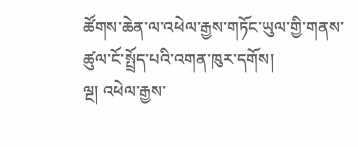ཚོགས་ཆེན་ལ་འཕེལ་རྒྱས་གཏོང་ཡུལ་གྱི་གནས་ཚུལ་ངོ་སྤྲོད་པའི་འགན་ཁུར་དགོས།
ལྔ། འཕེལ་རྒྱས་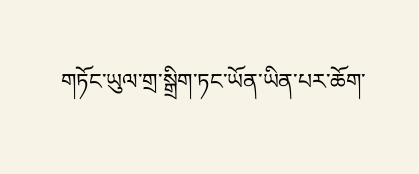གཏོང་ཡུལ་གྲ་སྒྲིག་ཏང་ཡོན་ཡིན་པར་ཆོག་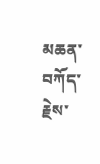མཆན་བཀོད་རྗེས་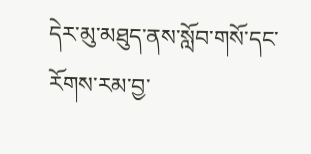དེར་མུ་མཐུད་ནས་སློབ་གསོ་དང་རོགས་རམ་བྱ་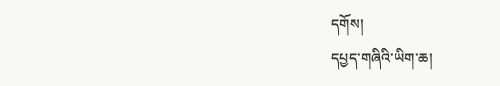དགོས།
དཔྱད་གཞིའི་ཡིག་ཆ།